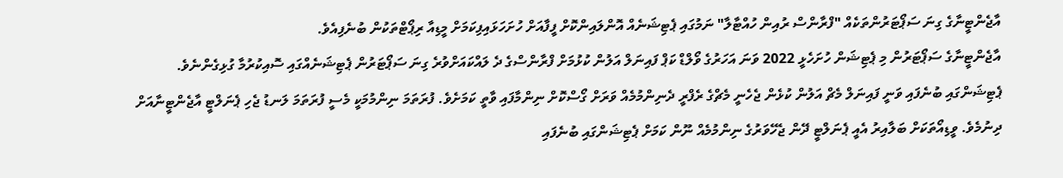އާޖެންޓީނާގެ ގިނަ ސަޕޯޓަރުންތަކެއް "ފްރާންސް ރުއިން ހުއްޓާލާ" ނަމުގައި ޕެޓިޝަނެއް އޮންލައިންކޮށް ފީފާއަށް ހުށަހަޅައިފިކަމަށް މީޑިއާ ރިޕޯޓްތަކުން ބުނެފިއެވެ.
އާޖެންޓީނާގެ ސަޕޯޓަރުން މި ޕެޓިޝަން ހުށަހެޅީ 2022 ވަނަ އަހަރުގެ ވޯލްޑް ކަޕް ފައިނަލް އަލުން ކުޅުމަށް ފްރާންސްގެ ދެ ލައްކައަށްވުރެ ގިނަ ސަޕޯޓަރުން ޕެޓިޝަނެއްގައި ސޮއިކުރުމާ ގުޅިގެންނެވެ.
ޕެޓިޝަންގައި ބުނެފައި ވަނީ ފައިނަލް މެޗް އަލުން ކުޅެން ޖެހެނީ މެޗްގެ ރެފްރީ ދެނިންމުމެއް ވަރަށް ގޯސްކޮށް ނިންމާފައި ވާތީ ކަމަށެވެ. ފުރަތަމަ ނިންމުމަކީ މެސީ ފުރަތަމަ ލަނޑު ޖެހި ޕެނަލްޓީ އާޖެންޓީނާއަށް ދިނުމެވެ. ވީޑިއޯތަކަށް ބަލާއިރު އެއީ ޕެނަލްޓީ ދޭން ޖެހޭވަރުގެ ނިންމުމެއް ނޫން ކަމަށް ޕެޓިޝަންގައި ބުނެފައި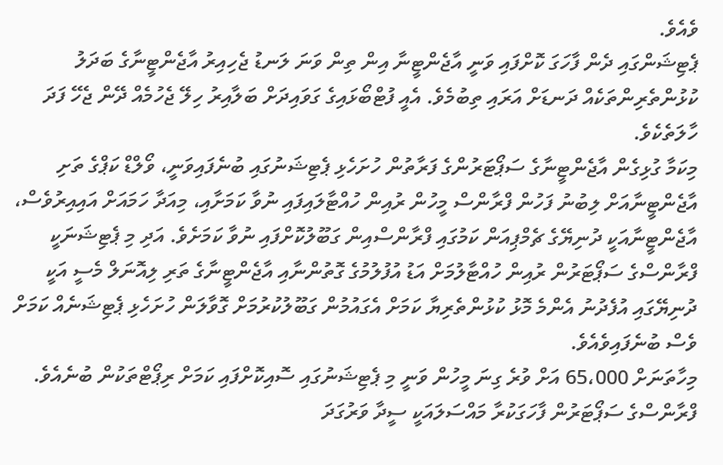ވެއެވެ.
ޕެޓިޝަންގައި ދެން ފާހަގަ ކޮށްފައި ވަނީ އާޖެންޓީނާ އިން ތިން ވަނަ ލަނޑު ޖެހިއިރު އާޖެންޓީނާގެ ބަދަލު ކުޅުންތެރިންތަކެއް ދަނޑަށް އަރައި ތިބުމެވެ. އެއީ ފުޓްބޯޅައިގެ ގަވައިދަށް ބަލާއިރު ހިލޭ ޖެހުމެއް ދޭން ޖެހޭ ފަދަ ހާލަތެކެވެ.
މިކަމާ ގުޅިގެން އާޖެންޓީނާގެ ސަޕޯޓަރުންގެ ފަރާތުން ހުށަހެޅި ޕެޓިޝަނުގައި ބުނެފައިވަނީ، ވޯލްޑް ކަޕްގެ ތަށި އާޖެންޓީނާއަށް ލިބުނު ފަހުން ފްރާންސް މީހުން ރުއިން ހުއްޓާލައިފައި ނުވާ ކަމަށާއި، މިއަދާ ހަމައަށް އައިއިރުވެސް، އާޖެންޓީނާއަކީ ދުނިޔޭގެ ޗެމްޕިއަން ކަމުގައި ފްރާންސްއިން ގަބޫލުކޮށްފައި ނުވާ ކަމަށެވެ. އަދި މި ޕެޓިޝަނަކީ ފްރާންސްގެ ސަޕޯޓަރުން ރުއިން ހުއްޓާލުމަށް އަޑު އުފުލުމުގެ ގޮތުންނާއި އާޖެންޓީނާގެ ތަރި ލިއޮނަލް މެސީ އަކީ ދުނިޔޭގައި އުފެދުނު އެންމެ މޮޅު ކުޅުންތެރިޔާ ކަމަށް އެގައުމުން ގަބޫލުކުރުމަށް ގޮވާލަން ހުށަހެޅި ޕެޓިޝަނެއް ކަމަށް ވެސް ބުނެފައިވެއެވެ.
މިހާތަނަށް 65،000 އަށް ވުރެ ގިނަ މީހުން ވަނީ މި ޕެޓިޝަނުގައި ސޮއިކޮށްފައި ކަމަށް ރިޕޯޓްތަކުން ބުނެއެވެ.
ފްރާންސްގެ ސަޕޯޓަރުން ފާހަގަކުރާ މައްސަލައަކީ ސީދާ ވަރުގަދަ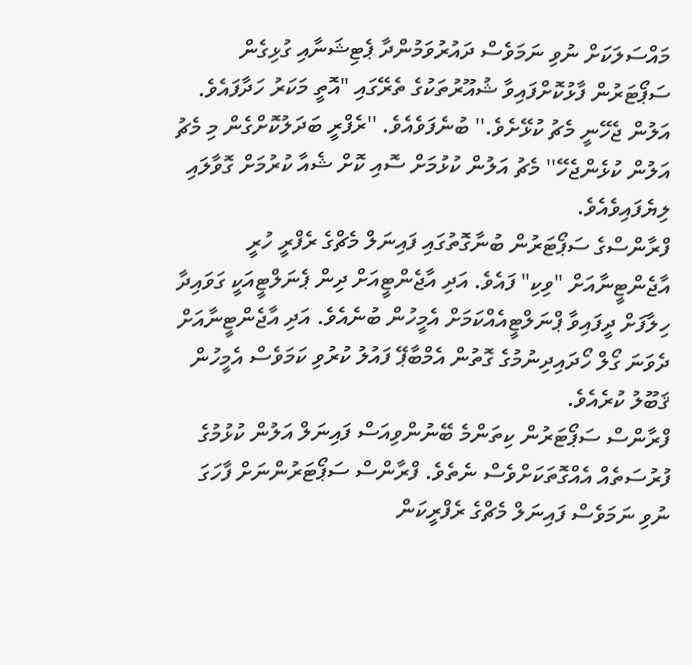މައްސަލަކަށް ނުވި ނަމަވެސް ދައުރުވަމުންދާ ޕެޓިޝަނާއި ގުޅިގެން ސަޕޯޓަރުން ފާޅުކޮށްފައިވާ ޝުއޫރުތަކުގެ ތެރޭގައި "އޮތީ މަކަރު ހަދާފައެވެ. އަލުން ޖެހޭނީ މެޗު ކުޅޭށެވެ.'' ބުނެފަވެއެވެ. ''ރެފްރީ ބަދަލުކޮށްގެން މި މެޗު އަލުން ކުޅެންޖެހޭ'' މެޗު އަލުން ކުޅުމަށް ސޮއި ކޮށް ޝެއާ ކުރުމަށް ގޮވާލައި ލިޔެފައިވެއެވެ.
ފްރާންސްގެ ސަޕޯޓަރުން ބުނާގޮތުގައި ފައިނަލް މެޗްގެ ރެފްރީ ހުރީ އާޖެންޓީނާއަށް "ވިކި" ފައެވެ. އަދި އާޖެންޓީއަށް ދިން ޕެނަލްޓީއަކީ ގަވައިދާ ހިލާފަށް ދީފައިވާ ޕްނަލްޓީއެއްކަމަށް އެމީހުން ބުނެއެވެ. އަދި އާޖެންޓީނާއަށް ދެވަނަ ގޯލް ހޯދައިދިނުމުގެ ގޮތުން އެމްބާޕޭ ފައުލު ކުރުވި ކަމަވެސް އެމީހުން ޤަބޫލު ކުރެއެވެ.
ފްރާންސް ސަޕޯޓަރުން ކިތަންމެ ބޭނުންވިއަސް ފައިނަލް އަލުން ކުޅުމުގެ ފުރުސަތެއް އެއްގޮތަކަށްވެސް ނެތެވެ. ފްރާންސް ސަޕޯޓަރުންނަށް ފާހަގަ ނުވި ނަމަވެސް ފައިނަލް މެޗްގެ ރެފްރީކަން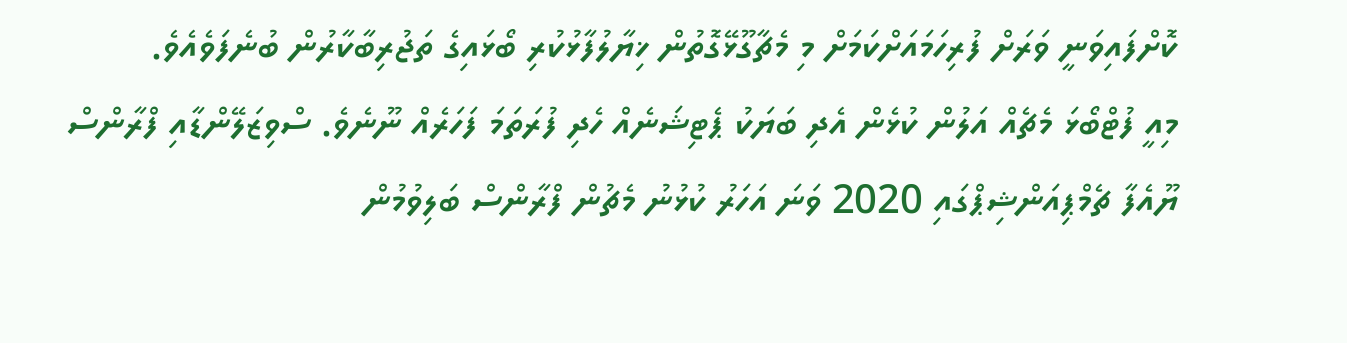ކޮށްފައިވަނީ ވަރަށް ފުރިހަމައަށްކަމަށް މި މެޗާގޫޅޭގޮތުން ޚިޔާލުފާޅުކުރި ބޯޅައިގެ ތަޖުރިބާކާރުން ބުނެފަވެއެވެ.
މިއީ ފުޓްބޯޅަ މެޗެއް އަލުން ކުޅެން އެދި ބަޔަކު ޕެޓިޝަނެއް ހެދި ފުރަތަމަ ފަހަރެއް ނޫނެވެ. ސްވިޒަލޭންޑާއި ފްރާންސް ޔޫއެފާ ޗެމްޕިއަންޝިޕްގައި 2020 ވަނަ އަހަރު ކުޅުނު މެޗުން ފްރާންސް ބަލިވުމުން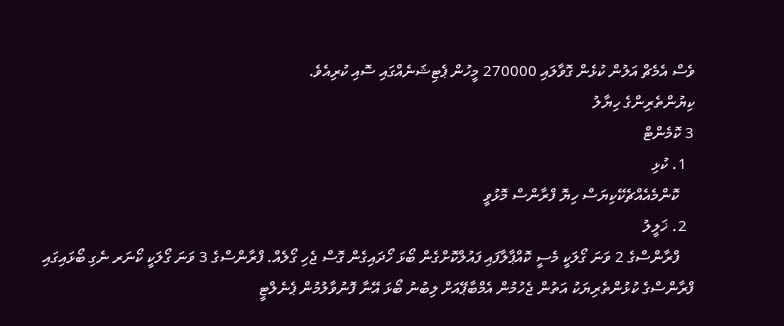ވެސް އެމެޗް އަލުން ކުޅެން ގޮވާލައި 270000 މީހުން ޕެޓިޝަނެއްގައި ސޮއި ކުރިއެވެ.
ކިޔުންތެރިންގެ ހިޔާލު
3 ކޮމެންޓް
  1. ކުޅި
    ކޮންމެއެއްޗެކޭކިޔަސް ހިޔޮ ފްރާންސް މޮޅުވީ
  2. ޚަލީލު
    ފްރާންސްގެ 2 ވަނަ ގޯލަކީ މެސީ ކޮއްޕާލާފައި ފައުލްކޮށްގެން ބޯޅަ ހޯދައިގެން ގޮސް ޖެހި ގޯލެއް. ފްރާންސްގެ 3 ވަނަ ގޯލަކީ ކޯނަރ ނެގި ބޯޅައިގައި ފްރާންސްގެ ކުޅުންތެރިޔަކު އަތުން ޖެހުމުން އެމްބާޕޭއަށް ލިބުނު ބޯޅަ އޭނާ ފޮނުވާލުމުން ޕެނެލްޓީ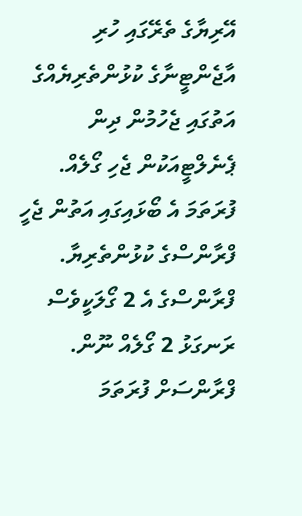އޭރިޔާގެ ތެރޭގައި ހުރި އާޖެންޓީނާގެ ކުޅުންތެރިޔެއްގެ އަތުގައި ޖެހުމުން ދިން ޕެނެލްޓީއަކުން ޖެހި ގޯލެއް. ފުރަތަމަ އެ ބޯޅައިގައި އަތުން ޖެހީ ފްރާންސްގެ ކުޅުންތެރިޔާ. ފްރާންސްގެ އެ 2 ގޯލަކީވެސް ރަނގަޅު 2 ގޯލެއް ނޫން. ފްރާންސަށް ފުރަތަމަ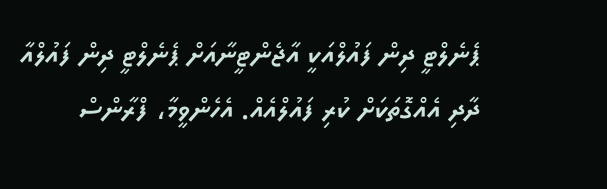ޕެނެލްޓީ ދިން ފައުލްއަކީ އާޖެންޓީނާއަށް ޕެނެލްޓީ ދިން ފައުލްއާ ދާދި އެއްގޮތަކަށް ކުރި ފައުލްއެއް. އެހެންވީމާ، ފްރާންސް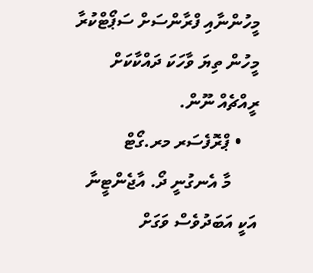މީހުންނާއި ފްރާންސަށް ސަޕޯޓްކުރާ މީހުން ތިޔަ ވާހަކަ ދައްކާކަށް ރީއްޗެއް ނޫން.
    • ޕްރޮފެސަރ މރ.ގޯޓް
      މާ އެނގުނީ ދޯ. އާޖެންޓީނާ އަކީ އަބަދުވެސް ވަގަށް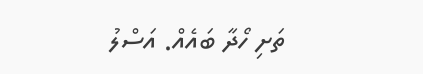ތަށި ހޯދާ ބައެއް. އަސްލު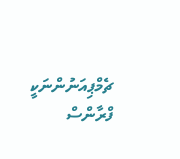ޗެމްޕިއަނުންނަކީ ފްރާންސް